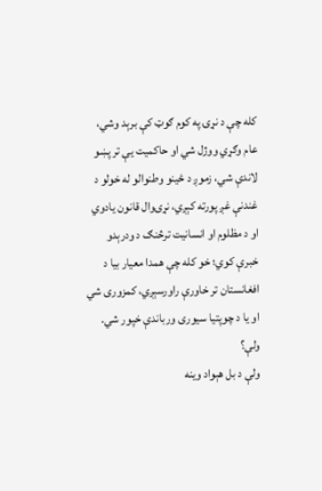کله چې د نړۍ په کوم ګوټ کې برېد وشي، عام وګړي ووژل شي او حاکمیت یې تر پښو لاندې شي، زموږ د ځینو وطنوالو له خولو د غندنې غږ پورته کېږي، نړۍوال قانون یادوي او د مظلوم او انسانیت ترڅنګ د ودرېدو خبرې کوي؛ خو کله چې همدا معیار بیا د افغانستان تر خاورې راورسېږي، کمزوری شي او یا د چوپتیا سیوری ورباندې خپور شي.
ولې؟
ولې د بل هېواد وینه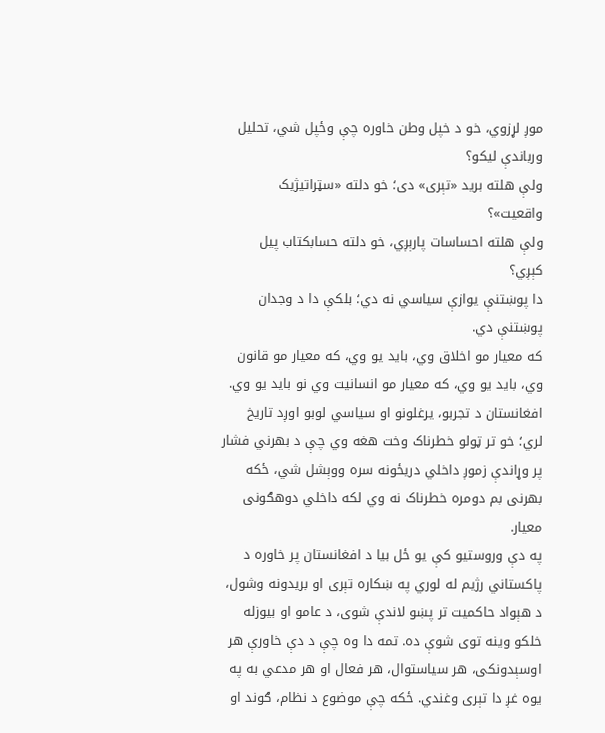موږ لړزوي، خو د خپل وطن خاوره چې وځپل شي، تحلیل ورباندې لیکو؟
ولې هلته برید «تېری» دی؛ خو دلته «سټراتیژیک واقعیت»؟
ولې هلته احساسات پارېږي، خو دلته حسابکتاب پیل کېږي؟
دا پوښتنې یوازې سیاسي نه دي؛ بلکې دا د وجدان پوښتنې دي.
که معیار مو اخلاق وي، باید یو وي، که معیار مو قانون وي، باید یو وي، که معیار مو انسانیت وي نو باید یو وي.
افغانستان د تجربو، یرغلونو او سیاسي لوبو اوږد تاریخ لري؛ خو تر ټولو خطرناک وخت هغه وي چې د بهرني فشار پر وړاندې زموږ داخلي دریځونه سره ووېشل شي، ځکه بهرنی بم دومره خطرناک نه وي لکه داخلي دوهګونی معیار.
په دې وروستیو کې یو ځل بیا د افغانستان پر خاوره د پاکستاني رژیم له لوري په ښکاره تېری او بریدونه وشول، د هېواد حاکمیت تر پښو لاندې شوی، د عامو او بیوزله خلکو وینه توی شوې ده. تمه دا وه چې د دې خاورې هر اوسېدونکی، هر سیاستوال، هر فعال او هر مدعي به په یوه غږ دا تېری وغندي. ځکه چې موضوع د نظام، ګوند او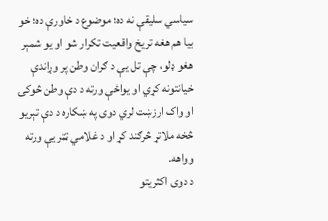سیاسي سلیقې نه ده؛ موضوع د خاورې ده؛ خو بیا هم هغه تریخ واقعیت تکرار شو او یو شمېر هغو ډلو، چې تل یې د ګران وطن پر وړاندې خیانتونه کړي او یواځې ورته د دې وطن څوکۍ او واک ارزښت لري دوی په ښکاره د دې تېریو څخه ملاتړ څرګند کړ او د غلامي ټټر یې ورته وواهه.
د دوی اکثریتو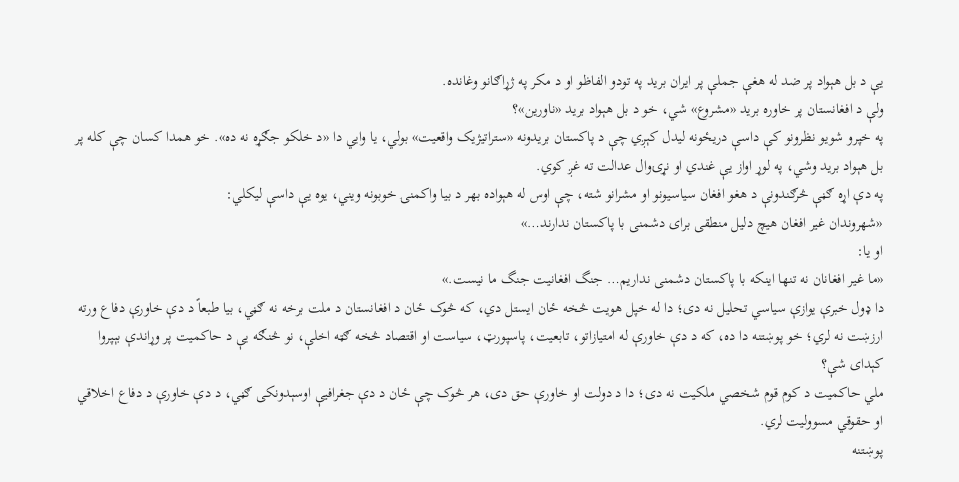یې د بل هېواد پر ضد له هغې جملې پر ایران برید په تودو الفاظو او د مکر په ژړاګانو وغانده.
ولې د افغانستان پر خاوره برید «مشروع» شي، خو د بل هېواد برید «ناورین»؟
په خپرو شویو نظرونو کې داسې دریځونه لیدل کېږي چې د پاکستان بریدونه «ستراتیژیک واقعیت» بولي، یا وایي دا «د خلکو جګړه نه ده». خو همدا کسان چې کله پر بل هېواد برید وشي، په لوړ اواز یې غندي او نړۍوال عدالت ته غږ کوي.
په دې اړه ګڼې څرګندونې د هغو افغان سیاسیونو او مشرانو شته، چې اوس له هېواده بهر د بیا واکمنۍ خوبونه ویني، یوه یې داسې لیکلي:
«شهروندان غیر افغان هیچ دلیل منطقی برای دشمنی با پاکستان ندارند…»
او یا:
«ما غیر افغانان نه تنها اینکه با پاکستان دشمنی نداریم… جنگ افغانیت جنگ ما نیست.»
دا ډول خبرې یوازې سیاسي تحلیل نه دی؛ دا له خپل هویت څخه ځان ایستل دي، که څوک ځان د افغانستان د ملت برخه نه ګڼي، بیا طبعاً د دې خاورې دفاع ورته ارزښت نه لري؛ خو پوښتنه دا ده، که د دې خاورې له امتیازاتو، تابعیت، پاسپورټ، سیاست او اقتصاد څخه ګټه اخلې، نو څنګه یې د حاکمیت پر وړاندې بېپروا کېدای شې؟
ملي حاکمیت د کوم قوم شخصي ملکیت نه دی؛ دا د دولت او خاورې حق دی، هر څوک چې ځان د دې جغرافیې اوسېدونکی ګڼي، د دې خاورې د دفاع اخلاقي او حقوقي مسوولیت لري.
پوښتنه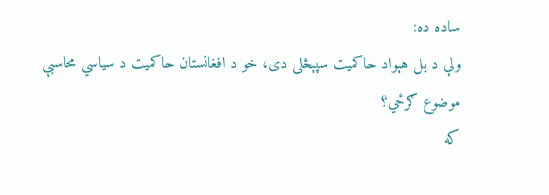ساده ده:
ولې د بل هېواد حاکمیت سپېڅلی دی، خو د افغانستان حاکمیت د سیاسي محاسبې موضوع ګرځي؟
که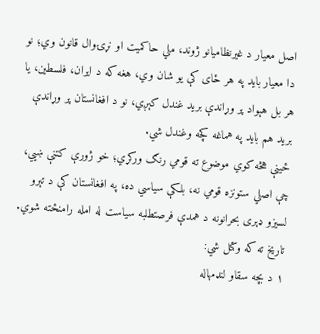اصل معیار د غیرنظامیانو ژوند، ملي حاکمیت او نړۍوال قانون وي؛ نو دا معیار باید په هر ځای کې یو شان وي، هغه که د ایران، فلسطین، یا هر بل هېواد پر وړاندې برید غندل کېږي، نو د افغانستان پر وړاندې برید هم باید په هماغه کچه وغندل شي.
ځینې هڅه کوي موضوع ته قومي رنګ ورکړي؛ خو ژورې کتنې ښيي، چې اصلي ستونزه قومي نه، بلکې سیاسي ده، په افغانستان کې د تېرو لسیزو ډېری بحرانونه د همدې فرصتطلبه سیاست له امله رامنځته شوي.
تاریخ ته که وکتل شي:
۱ د بچه سقاو لنډمهاله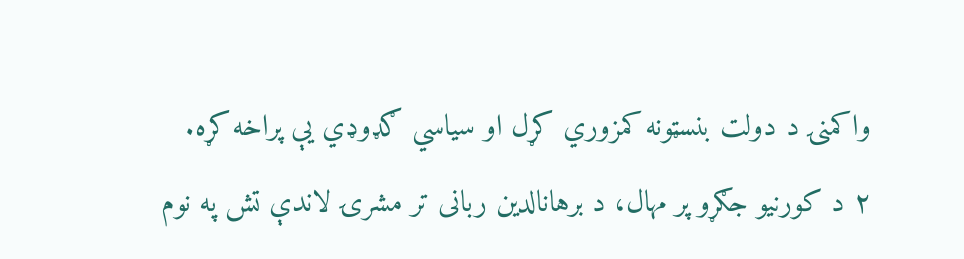واکمنۍ د دولت بنسټونه کمزوري کړل او سیاسي ګډوډي یې پراخه کړه.
۲ د کورنیو جګړو پر مهال، د برهانالدین ربانی تر مشرۍ لاندې تش په نوم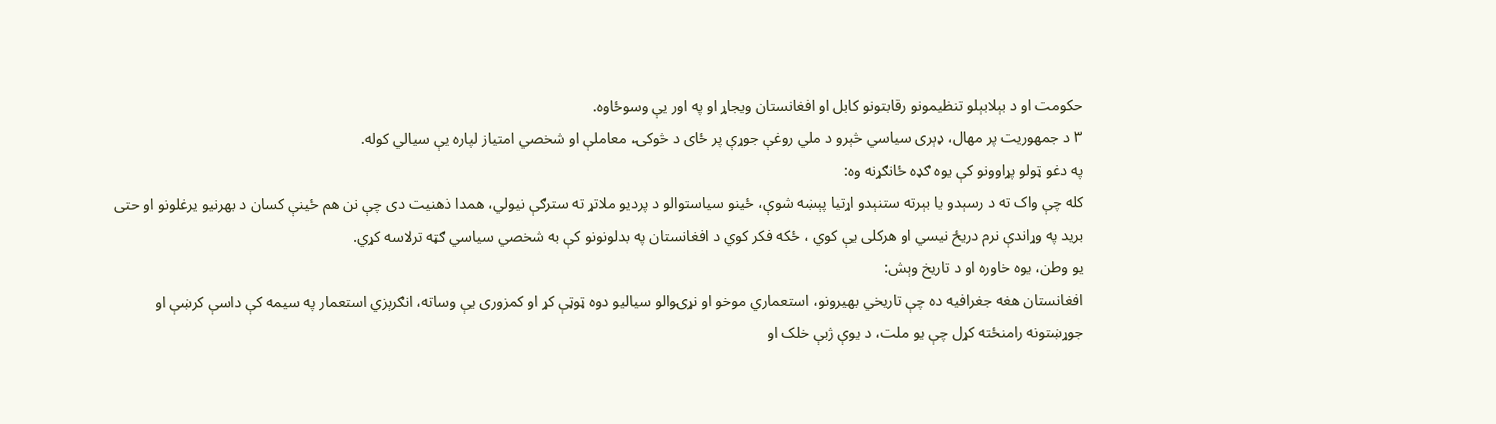حکومت او د بېلابېلو تنظیمونو رقابتونو کابل او افغانستان ویجاړ او په اور یې وسوځاوه.
۳ د جمهوریت پر مهال، ډېری سیاسي څېرو د ملي روغې جوړې پر ځای د څوکۍ، معاملې او شخصي امتیاز لپاره یې سیالي کوله.
په دغو ټولو پړاوونو کې یوه ګډه ځانګړنه وه:
کله چې واک ته د رسېدو یا بېرته ستنېدو اړتیا پېښه شوې، ځینو سیاستوالو د پردیو ملاتړ ته سترګې نیولي، همدا ذهنیت دی چې نن هم ځینې کسان د بهرنیو یرغلونو او حتی برید په وړاندې نرم دریځ نیسي او هرکلی یې کوي ، ځکه فکر کوي د افغانستان په بدلونونو کې به شخصي سیاسي ګټه ترلاسه کړي.
یو وطن، یوه خاوره او د تاریخ وېش:
افغانستان هغه جغرافیه ده چې تاریخي بهیرونو، استعماري موخو او نړۍوالو سیالیو دوه ټوټې کړ او کمزوری یې وساته، انګرېزي استعمار په سیمه کې داسې کرښې او جوړښتونه رامنځته کړل چې یو ملت، د یوې ژبې خلک او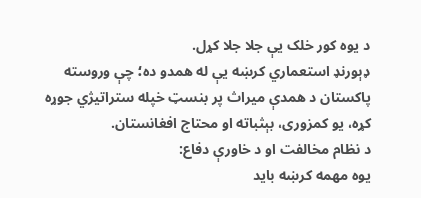د یوه کور خلک یې جلا جلا کړل.
ډېورنډ استعماري کرښه یې له همدو ده؛ چې وروسته پاکستان د همدې میراث پر بنسټ خپله ستراتیژي جوړه کړه، یو کمزوری، بېثباته او محتاج افغانستان.
د نظام مخالفت او د خاورې دفاع:
یوه مهمه کرښه باید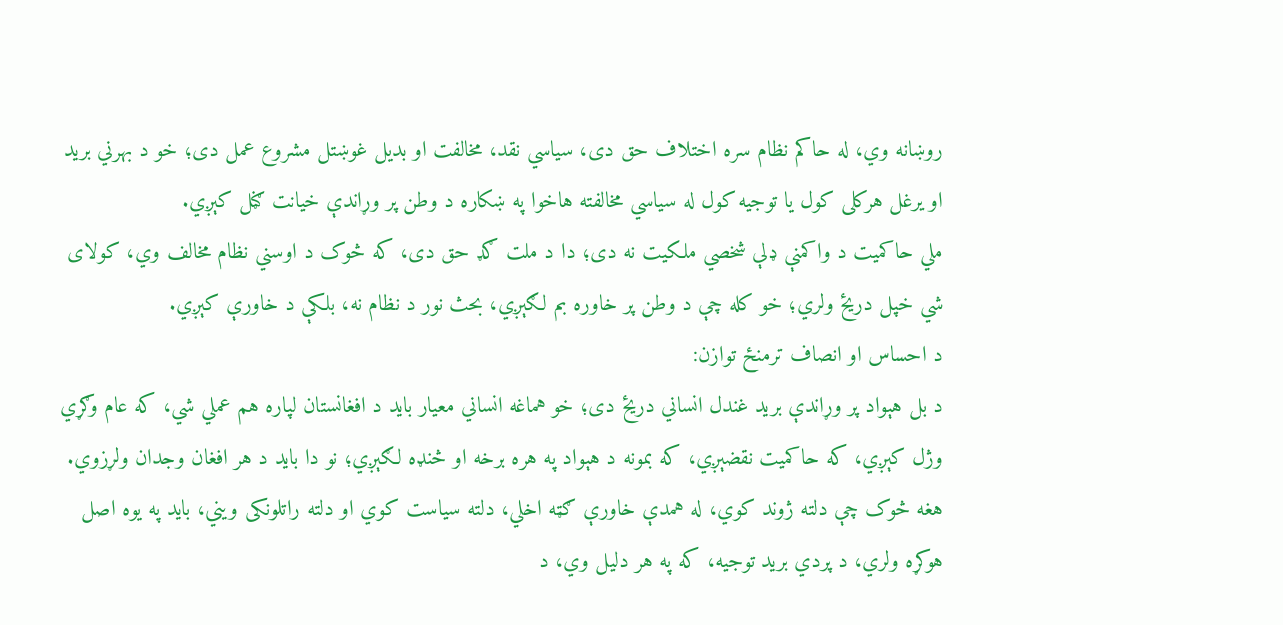روښانه وي، له حاکم نظام سره اختلاف حق دی، سیاسي نقد، مخالفت او بدیل غوښتل مشروع عمل دی؛ خو د بهرني برید او یرغل هرکلی کول یا توجیه کول له سیاسي مخالفته هاخوا په ښکاره د وطن پر وړاندې خیانت ګڼل کېږي.
ملي حاکمیت د واکمنې ډلې شخصي ملکیت نه دی؛ دا د ملت ګډ حق دی، که څوک د اوسني نظام مخالف وي، کولای شي خپل دریځ ولري؛ خو کله چې د وطن پر خاوره بم لګېږي، بحث نور د نظام نه، بلکې د خاورې کېږي.
د احساس او انصاف ترمنځ توازن:
د بل هېواد پر وړاندې برید غندل انساني دریځ دی؛ خو هماغه انساني معیار باید د افغانستان لپاره هم عملي شي، که عام وګړي وژل کېږي، که حاکمیت نقضېږي، که بمونه د هېواد په هره برخه او څنډه لګېږي؛ نو دا باید د هر افغان وجدان ولړزوي.
هغه څوک چې دلته ژوند کوي، له همدې خاورې ګټه اخلي، دلته سیاست کوي او دلته راتلونکی ویني، باید په یوه اصل هوکړه ولري، د پردي برید توجیه، که په هر دلیل وي، د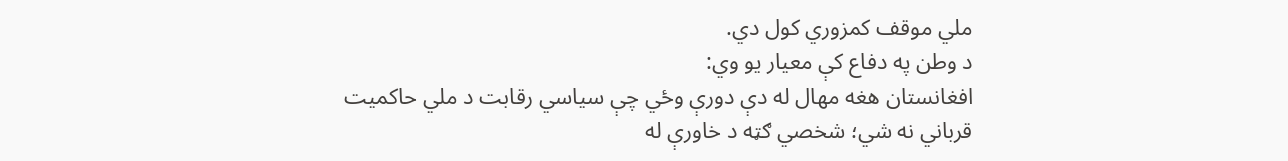ملي موقف کمزوري کول دي.
د وطن په دفاع کې معیار یو وي:
افغانستان هغه مهال له دې دورې وځي چې سیاسي رقابت د ملي حاکمیت قرباني نه شي؛ شخصي ګټه د خاورې له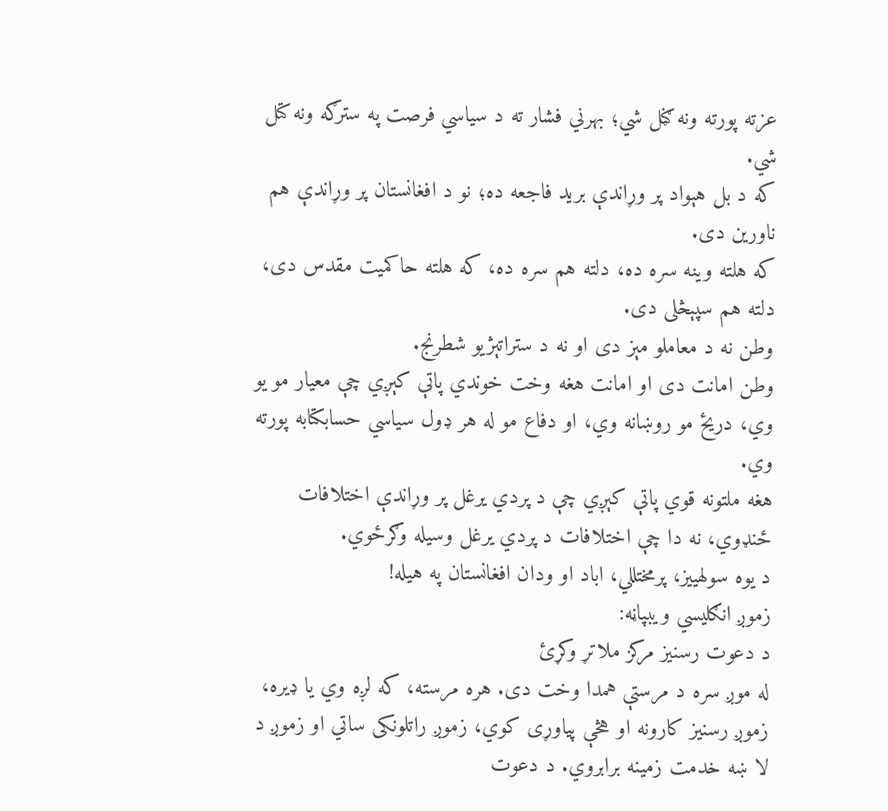عزته پورته ونه ګڼل شي؛ بهرني فشار ته د سیاسي فرصت په سترګه ونه کتل شي.
که د بل هېواد پر وړاندې برید فاجعه ده؛ نو د افغانستان پر وړاندې هم ناورین دی.
که هلته وینه سره ده، دلته هم سره ده، که هلته حاکمیت مقدس دی، دلته هم سپېڅلی دی.
وطن نه د معاملو مېز دی او نه د ستراتېژیو شطرنج.
وطن امانت دی او امانت هغه وخت خوندي پاتې کېږي چې معیار مو یو وي، دریځ مو روښانه وي، او دفاع مو له هر ډول سیاسي حسابکتابه پورته وي.
هغه ملتونه قوي پاتې کېږي چې د پردي یرغل پر وړاندې اختلافات ځنډوي، نه دا چې اختلافات د پردي یرغل وسیله وګرځوي.
د یوه سولهییز، پرمختللي، اباد او ودان افغانستان په هیله!
زموږ انګلیسي ویبپاڼه:
د دعوت رسنیز مرکز ملاتړ وکړئ
له موږ سره د مرستې همدا وخت دی. هره مرسته، که لږه وي یا ډیره، زموږ رسنیز کارونه او هڅې پیاوړی کوي، زموږ راتلونکی ساتي او زموږ د لا ښه خدمت زمینه برابروي. د دعوت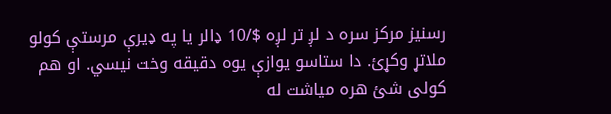رسنیز مرکز سره د لږ تر لږه $/10 ډالر یا په ډیرې مرستې کولو ملاتړ وکړئ. دا ستاسو یوازې یوه دقیقه وخت نیسي. او هم کولی شئ هره میاشت له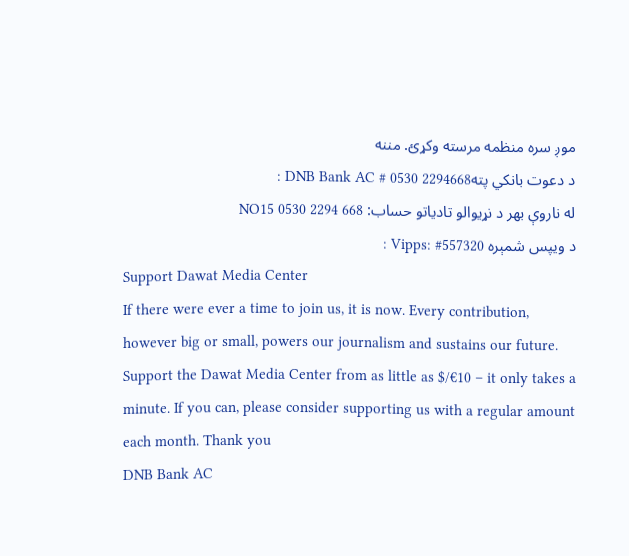موږ سره منظمه مرسته وکړئ. مننه
د دعوت بانکي پتهDNB Bank AC # 0530 2294668 :
له ناروې بهر د نړیوالو تادیاتو حساب: NO15 0530 2294 668
د ویپس شمېره Vipps: #557320 :
Support Dawat Media Center
If there were ever a time to join us, it is now. Every contribution, however big or small, powers our journalism and sustains our future. Support the Dawat Media Center from as little as $/€10 – it only takes a minute. If you can, please consider supporting us with a regular amount each month. Thank you
DNB Bank AC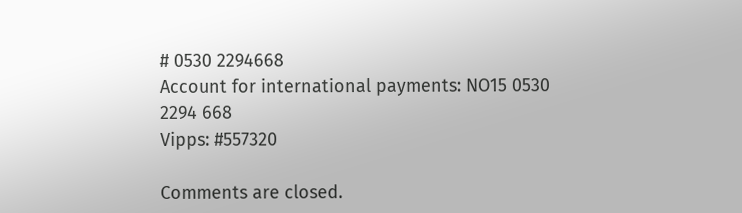# 0530 2294668
Account for international payments: NO15 0530 2294 668
Vipps: #557320

Comments are closed.